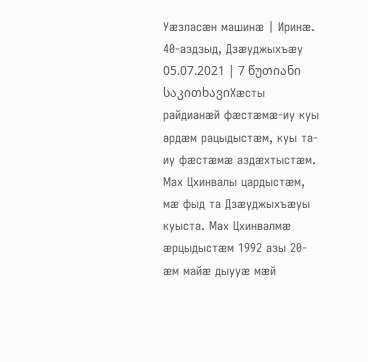Уæзласæн машинæ | Иринæ. 40-аздзыд, Дзæуджыхъæу
05.07.2021 | 7 წუთიანი საკითხავიХæсты райдианæй фæстæмæ-иу куы ардæм рацыдыстæм, куы та-иу фæстæмæ аздæхтыстæм. Мах Цхинвалы цардыстæм, мæ фыд та Дзæуджыхъæуы куыста. Мах Цхинвалмæ æрцыдыстæм 1992 азы 20-æм майæ дыууæ мæй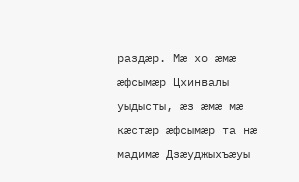раздæр. Мæ хо æмæ æфсымæр Цхинвалы уыдысты, æз æмæ мæ кæстæр æфсымæр та нæ мадимæ Дзæуджыхъæуы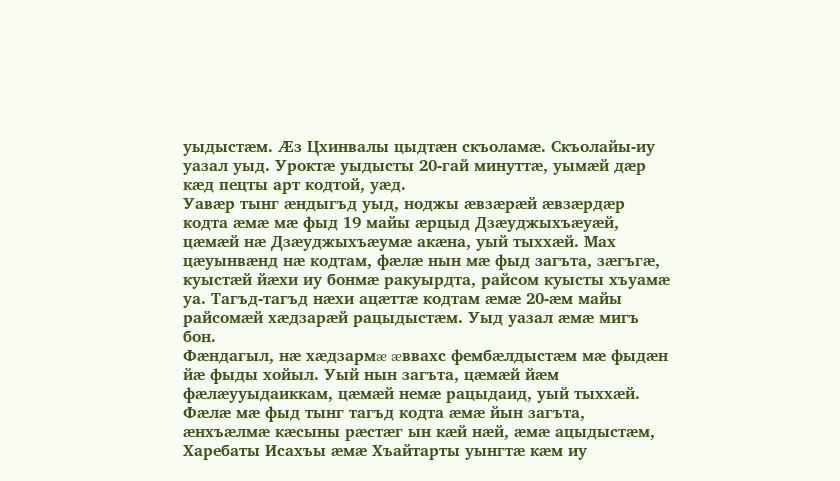уыдыстæм. Æз Цхинвалы цыдтæн скъоламæ. Скъолайы-иу уазал уыд. Уроктæ уыдысты 20-гай минуттæ, уымæй дæр кæд пецты арт кодтой, уæд.
Уавæр тынг æндыгъд уыд, ноджы æвзæрæй æвзæрдæр кодта æмæ мæ фыд 19 майы æрцыд Дзæуджыхъæуæй, цæмæй нæ Дзæуджыхъæумæ акæна, уый тыххæй. Мах цæуынвæнд нæ кодтам, фæлæ нын мæ фыд загъта, зæгъгæ, куыстæй йæхи иу бонмæ ракуырдта, райсом куысты хъуамæ уа. Тагъд-тагъд нæхи ацæттæ кодтам æмæ 20-æм майы райсомæй хæдзарæй рацыдыстæм. Уыд уазал æмæ мигъ бон.
Фæндагыл, нæ хæдзармæ æввахс фембæлдыстæм мæ фыдæн йæ фыды хойыл. Уый нын загъта, цæмæй йæм фæлæууыдаиккам, цæмæй немæ рацыдаид, уый тыххæй. Фæлæ мæ фыд тынг тагъд кодта æмæ йын загъта, æнхъæлмæ кæсыны рæстæг ын кæй нæй, æмæ ацыдыстæм, Харебаты Исахъы æмæ Хъайтарты уынгтæ кæм иу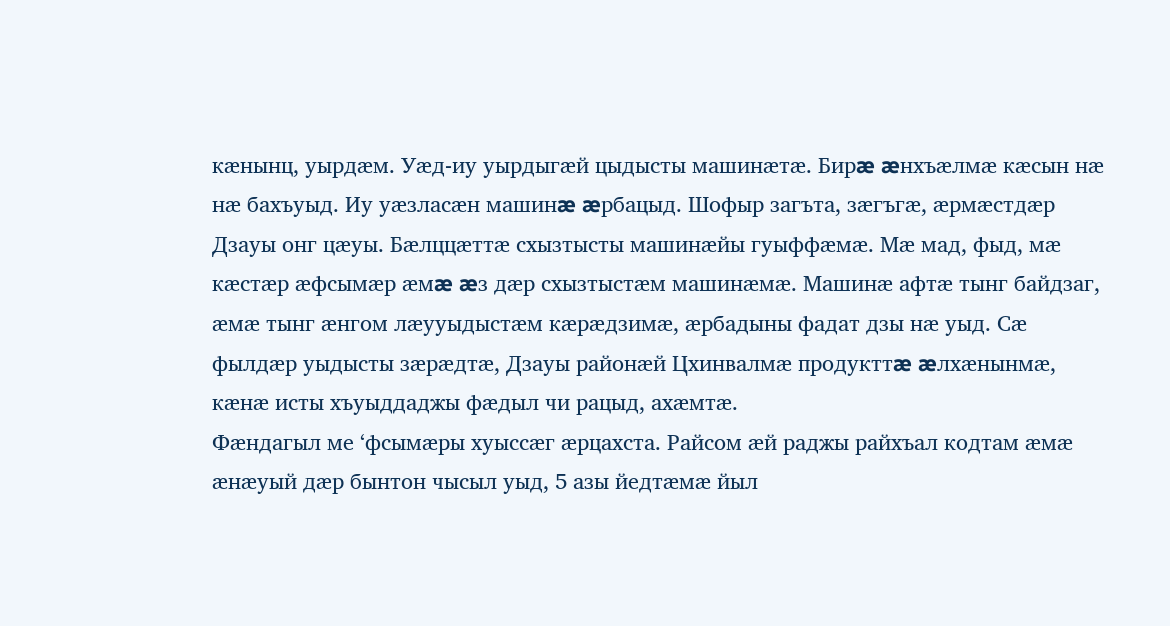кæнынц, уырдæм. Уæд-иу уырдыгæй цыдысты машинæтæ. Бирæ æнхъæлмæ кæсын нæ нæ бахъуыд. Иу уæзласæн машинæ æрбацыд. Шофыр загъта, зæгъгæ, æрмæстдæр Дзауы онг цæуы. Бæлццæттæ схызтысты машинæйы гуыффæмæ. Мæ мад, фыд, мæ кæстæр æфсымæр æмæ æз дæр схызтыстæм машинæмæ. Машинæ афтæ тынг байдзаг, æмæ тынг æнгом лæууыдыстæм кæрæдзимæ, æрбадыны фадат дзы нæ уыд. Сæ фылдæр уыдысты зæрæдтæ, Дзауы районæй Цхинвалмæ продукттæ æлхæнынмæ, кæнæ исты хъуыддаджы фæдыл чи рацыд, ахæмтæ.
Фæндагыл ме ‘фсымæры хуыссæг æрцахста. Райсом æй раджы райхъал кодтам æмæ æнæуый дæр бынтон чысыл уыд, 5 азы йедтæмæ йыл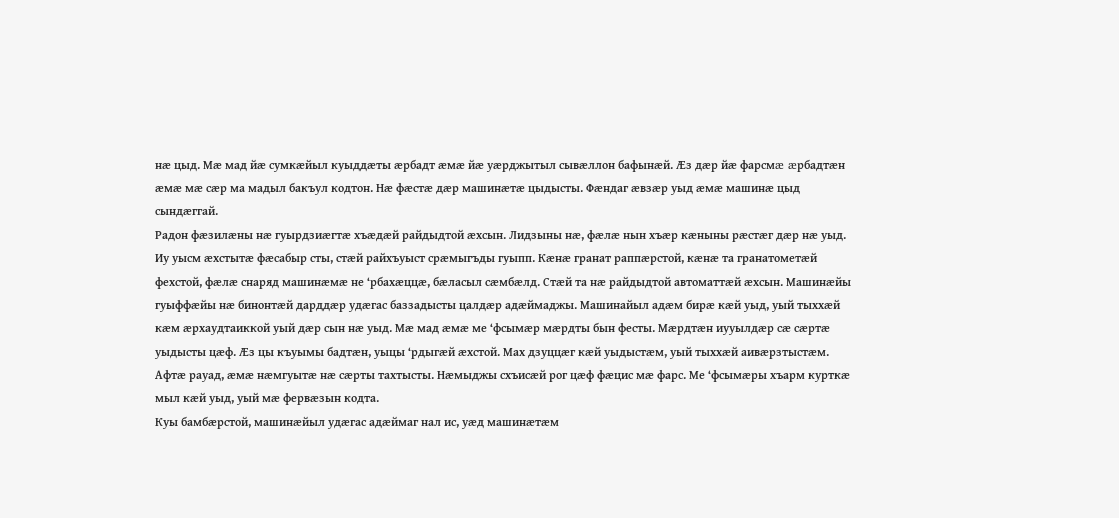нæ цыд. Мæ мад йæ сумкæйыл куыддæты æрбадт æмæ йæ уæрджытыл сывæллон бафынæй. Æз дæр йæ фарсмæ æрбадтæн æмæ мæ сæр ма мадыл бакъул кодтон. Нæ фæстæ дæр машинæтæ цыдысты. Фæндаг æвзæр уыд æмæ машинæ цыд сындæггай.
Радон фæзилæны нæ гуырдзиæгтæ хъæдæй райдыдтой æхсын. Лидзыны нæ, фæлæ нын хъæр кæныны рæстæг дæр нæ уыд. Иу уысм æхстытæ фæсабыр сты, стæй райхъуыст срæмыгъды гуыпп. Кæнæ гранат раппæрстой, кæнæ та гранатометæй фехстой, фæлæ снаряд машинæмæ не ‘рбахæццæ, бæласыл сæмбæлд. Стæй та нæ райдыдтой автоматтæй æхсын. Машинæйы гуыффæйы нæ бинонтæй дарддæр удæгас баззадысты цалдæр адæймаджы. Машинайыл адæм бирæ кæй уыд, уый тыххæй кæм æрхаудтаиккой уый дæр сын нæ уыд. Мæ мад æмæ ме ‘фсымæр мæрдты бын фесты. Мæрдтæн иууылдæр сæ сæртæ уыдысты цæф. Æз цы къуымы бадтæн, уыцы ‘рдыгæй æхстой. Мах дзуццæг кæй уыдыстæм, уый тыххæй аивæрзтыстæм. Афтæ рауад, æмæ нæмгуытæ нæ сæрты тахтысты. Нæмыджы схъисæй рог цæф фæцис мæ фарс. Ме ‘фсымæры хъарм курткæ мыл кæй уыд, уый мæ фервæзын кодта.
Куы бамбæрстой, машинæйыл удæгас адæймаг нал ис, уæд машинæтæм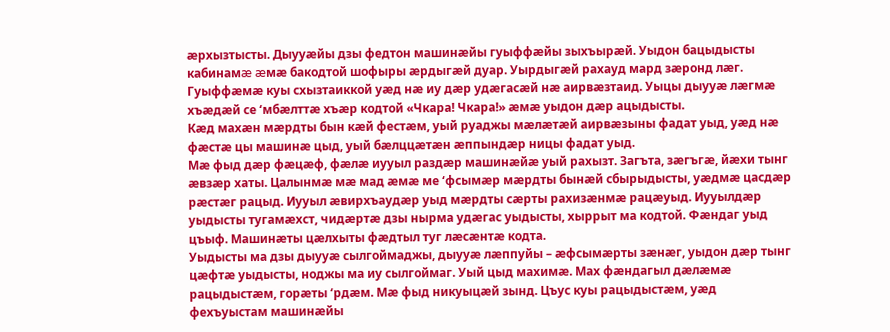æрхызтысты. Дыууæйы дзы федтон машинæйы гуыффæйы зыхъырæй. Уыдон бацыдысты кабинамæ æмæ бакодтой шофыры æрдыгæй дуар. Уырдыгæй рахауд мард зæронд лæг. Гуыффæмæ куы схызтаиккой уæд нæ иу дæр удæгасæй нæ аирвæзтаид. Уыцы дыууæ лæгмæ хъæдæй се ‘мбæлттæ хъæр кодтой «Чкара! Чкара!» æмæ уыдон дæр ацыдысты.
Кæд махæн мæрдты бын кæй фестæм, уый руаджы мæлæтæй аирвæзыны фадат уыд, уæд нæ фæстæ цы машинæ цыд, уый бæлццæтæн æппындæр ницы фадат уыд.
Мæ фыд дæр фæцæф, фæлæ иууыл раздæр машинæйæ уый рахызт. Загъта, зæгъгæ, йæхи тынг æвзæр хаты. Цалынмæ мæ мад æмæ ме ‘фсымæр мæрдты бынæй сбырыдысты, уæдмæ цасдæр рæстæг рацыд. Иууыл æвирхъаудæр уыд мæрдты сæрты рахизæнмæ рацæуыд. Иууылдæр уыдысты тугамæхст, чидæртæ дзы нырма удæгас уыдысты, хыррыт ма кодтой. Фæндаг уыд цъыф. Машинæты цæлхыты фæдтыл туг лæсæнтæ кодта.
Уыдысты ма дзы дыууæ сылгоймаджы, дыууæ лæппуйы – æфсымæрты зæнæг, уыдон дæр тынг цæфтæ уыдысты, ноджы ма иу сылгоймаг. Уый цыд махимæ. Мах фæндагыл дæлæмæ рацыдыстæм, горæты ‘рдæм. Мæ фыд никуыцæй зынд. Цъус куы рацыдыстæм, уæд фехъуыстам машинæйы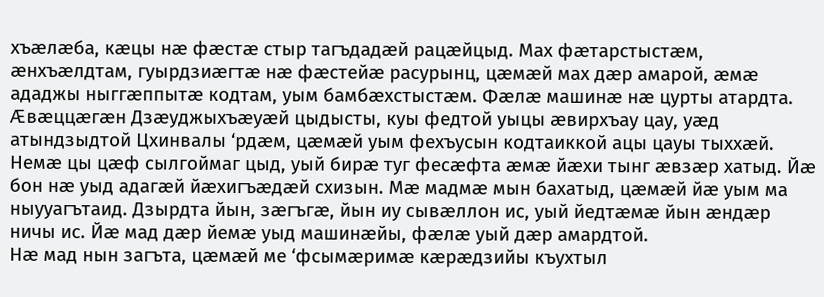хъæлæба, кæцы нæ фæстæ стыр тагъдадæй рацæйцыд. Мах фæтарстыстæм, æнхъæлдтам, гуырдзиæгтæ нæ фæстейæ расурынц, цæмæй мах дæр амарой, æмæ ададжы ныггæппытæ кодтам, уым бамбæхстыстæм. Фæлæ машинæ нæ цурты атардта. Æвæццæгæн Дзæуджыхъæуæй цыдысты, куы федтой уыцы æвирхъау цау, уæд атындзыдтой Цхинвалы ‘рдæм, цæмæй уым фехъусын кодтаиккой ацы цауы тыххæй. Немæ цы цæф сылгоймаг цыд, уый бирæ туг фесæфта æмæ йæхи тынг æвзæр хатыд. Йæ бон нæ уыд адагæй йæхигъæдæй схизын. Мæ мадмæ мын бахатыд, цæмæй йæ уым ма ныууагътаид. Дзырдта йын, зæгъгæ, йын иу сывæллон ис, уый йедтæмæ йын æндæр ничы ис. Йæ мад дæр йемæ уыд машинæйы, фæлæ уый дæр амардтой.
Нæ мад нын загъта, цæмæй ме ‘фсымæримæ кæрæдзийы къухтыл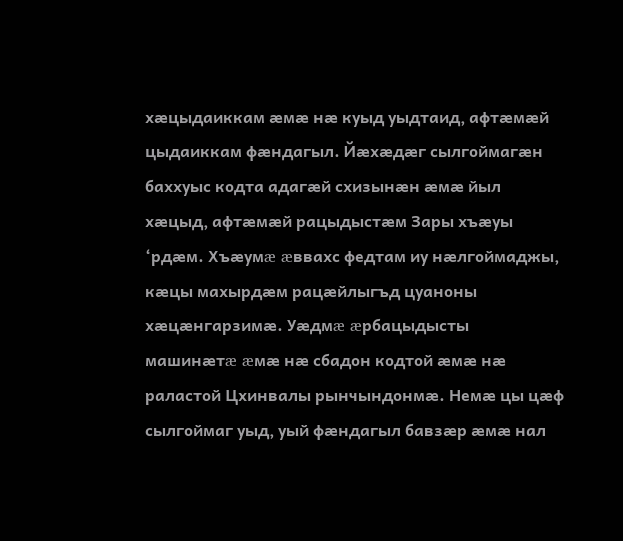хæцыдаиккам æмæ нæ куыд уыдтаид, афтæмæй цыдаиккам фæндагыл. Йæхæдæг сылгоймагæн баххуыс кодта адагæй схизынæн æмæ йыл хæцыд, афтæмæй рацыдыстæм Зары хъæуы ‘рдæм. Хъæумæ æввахс федтам иу нæлгоймаджы, кæцы махырдæм рацæйлыгъд цуаноны хæцæнгарзимæ. Уæдмæ æрбацыдысты машинæтæ æмæ нæ сбадон кодтой æмæ нæ раластой Цхинвалы рынчындонмæ. Немæ цы цæф сылгоймаг уыд, уый фæндагыл бавзæр æмæ нал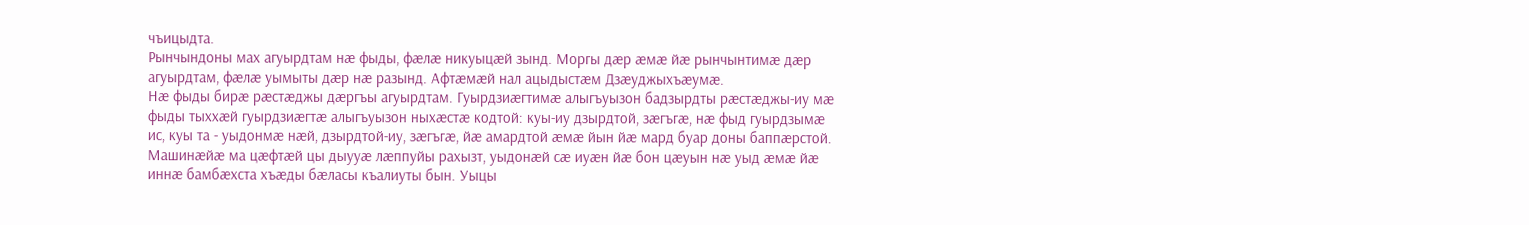чъицыдта.
Рынчындоны мах агуырдтам нæ фыды, фæлæ никуыцæй зынд. Моргы дæр æмæ йæ рынчынтимæ дæр агуырдтам, фæлæ уымыты дæр нæ разынд. Афтæмæй нал ацыдыстæм Дзæуджыхъæумæ.
Нæ фыды бирæ рæстæджы дæргъы агуырдтам. Гуырдзиæгтимæ алыгъуызон бадзырдты рæстæджы-иу мæ фыды тыххæй гуырдзиæгтæ алыгъуызон ныхæстæ кодтой: куы-иу дзырдтой, зæгъгæ, нæ фыд гуырдзымæ ис, куы та - уыдонмæ нæй, дзырдтой-иу, зæгъгæ, йæ амардтой æмæ йын йæ мард буар доны баппæрстой.
Машинæйæ ма цæфтæй цы дыууæ лæппуйы рахызт, уыдонæй сæ иуæн йæ бон цæуын нæ уыд æмæ йæ иннæ бамбæхста хъæды бæласы къалиуты бын. Уыцы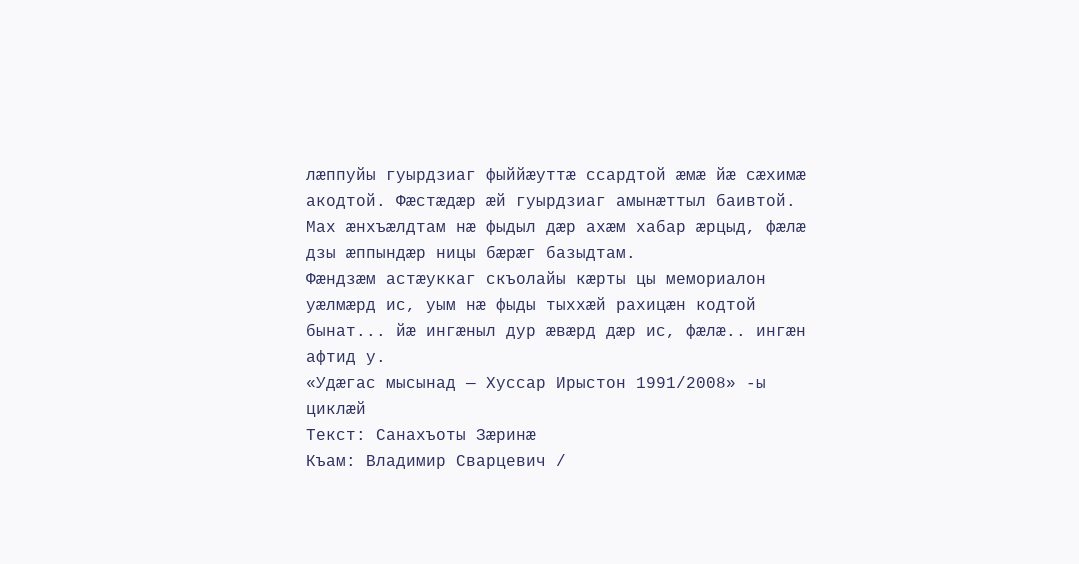лæппуйы гуырдзиаг фыййæуттæ ссардтой æмæ йæ сæхимæ акодтой. Фæстæдæр æй гуырдзиаг амынæттыл баивтой.
Мах æнхъæлдтам нæ фыдыл дæр ахæм хабар æрцыд, фæлæ дзы æппындæр ницы бæрæг базыдтам.
Фæндзæм астæуккаг скъолайы кæрты цы мемориалон уæлмæрд ис, уым нæ фыды тыххæй рахицæн кодтой бынат... йæ ингæныл дур æвæрд дæр ис, фæлæ.. ингæн афтид у.
«Удæгас мысынад — Хуссар Ирыстон 1991/2008» -ы циклæй
Текст: Санахъоты Зæринæ
Къам: Владимир Сварцевич /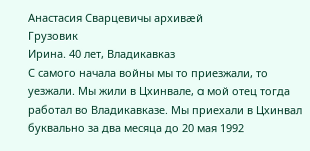Анастасия Сварцевичы архивæй
Грузовик
Ирина. 40 лет, Владикавказ
С самого начала войны мы то приезжали, то уезжали. Мы жили в Цхинвале, a мой отец тогда работал во Владикавказе. Мы приехали в Цхинвал буквально за два месяца до 20 мая 1992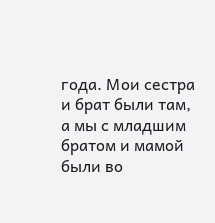года. Мои сестра и брат были там, а мы с младшим братом и мамой были во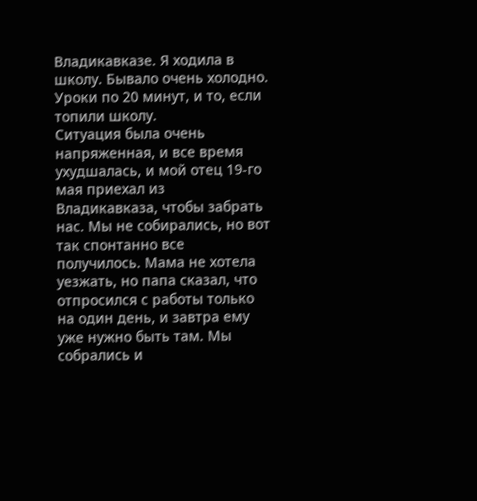Владикавказе. Я ходила в школу. Бывало очень холодно. Уроки по 20 минут, и то, если топили школу.
Ситуация была очень напряженная, и все время ухудшалась, и мой отец 19-го мая приехал из Владикавказа, чтобы забрать нас. Мы не собирались, но вот так спонтанно все получилось. Мама не хотела уезжать, но папа сказал, что отпросился с работы только на один день, и завтра ему уже нужно быть там. Мы собрались и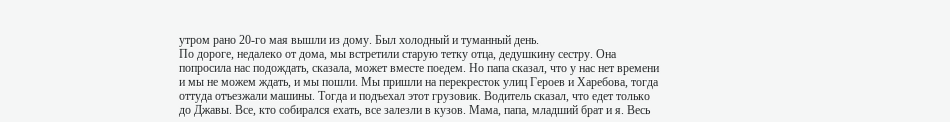утром рано 20-го мая вышли из дому. Был холодный и туманный день.
По дороге, недалеко от дома, мы встретили старую тетку отца, дедушкину сестру. Она попросила нас подождать, сказала, может вместе поедем. Но папа сказал, что у нас нет времени и мы не можем ждать, и мы пошли. Мы пришли на перекресток улиц Героев и Харебова, тогда оттуда отъезжали машины. Тогда и подъехал этот грузовик. Водитель сказал, что едет только до Джавы. Все, кто собирался ехать, все залезли в кузов. Мама, папа, младший брат и я. Весь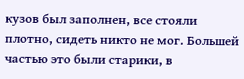кузов был заполнен, все стояли плотно, сидеть никто не мог. Большей частью это были старики, в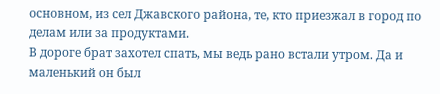основном, из сел Джавского района, те, кто приезжал в город по делам или за продуктами.
В дороге брат захотел спать, мы ведь рано встали утром. Да и маленький он был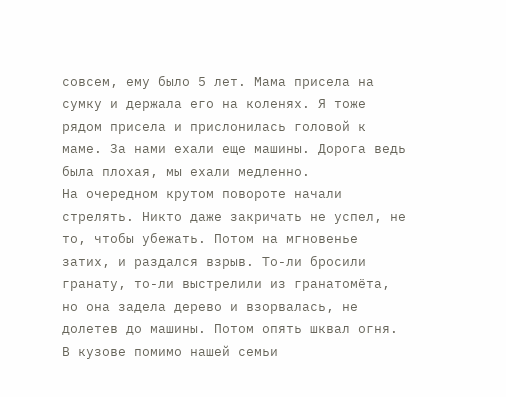совсем, ему было 5 лет. Мама присела на сумку и держала его на коленях. Я тоже рядом присела и прислонилась головой к маме. За нами ехали еще машины. Дорога ведь была плохая, мы ехали медленно.
На очередном крутом повороте начали стрелять. Никто даже закричать не успел, не то, чтобы убежать. Потом на мгновенье затих, и раздался взрыв. То-ли бросили гранату, то-ли выстрелили из гранатомёта, но она задела дерево и взорвалась, не долетев до машины. Потом опять шквал огня. В кузове помимо нашей семьи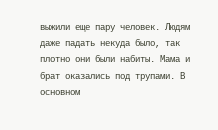выжили еще пару человек. Людям даже падать некуда было, так плотно они были набиты. Мама и брат оказались под трупами. В основном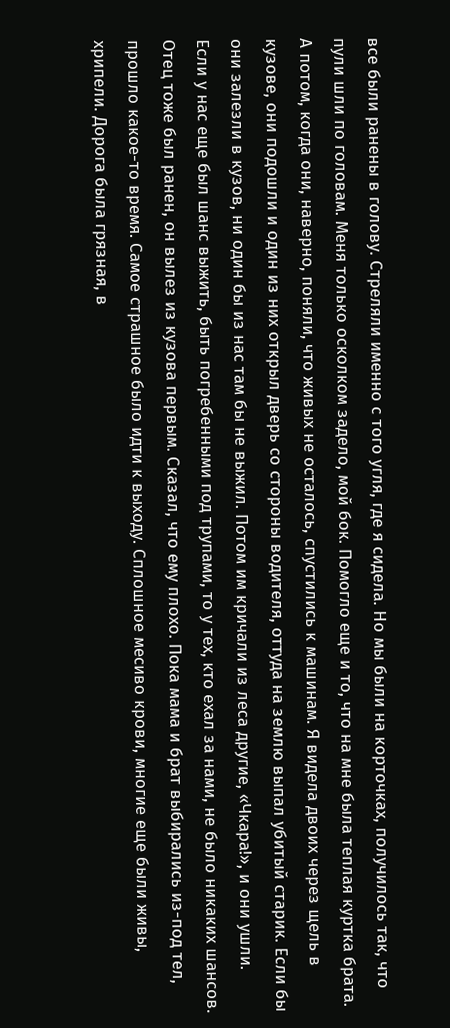все были ранены в голову. Стреляли именно с того угля, где я сидела. Но мы были на корточках, получилось так, что пули шли по головам. Меня только осколком задело, мой бок. Помогло еще и то, что на мне была теплая куртка брата.
А потом, когда они, наверно, поняли, что живых не осталось, спустились к машинам. Я видела двоих через щель в кузове, они подошли и один из них открыл дверь со стороны водителя, оттуда на землю выпал убитый старик. Если бы они залезли в кузов, ни один бы из нас там бы не выжил. Потом им кричали из леса другие, «Чкара!», и они ушли.
Если у нас еще был шанс выжить, быть погребенными под трупами, то у тех, кто ехал за нами, не было никаких шансов. Отец тоже был ранен, он вылез из кузова первым. Сказал, что ему плохо. Пока мама и брат выбирались из-под тел, прошло какое-то время. Самое страшное было идти к выходу. Сплошное месиво крови, многие еще были живы, хрипели. Дорога была грязная, в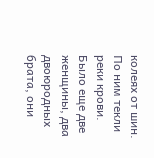колеях от шин. По ним текли реки крови.
Было еще две женщины, два двоюродных брата, они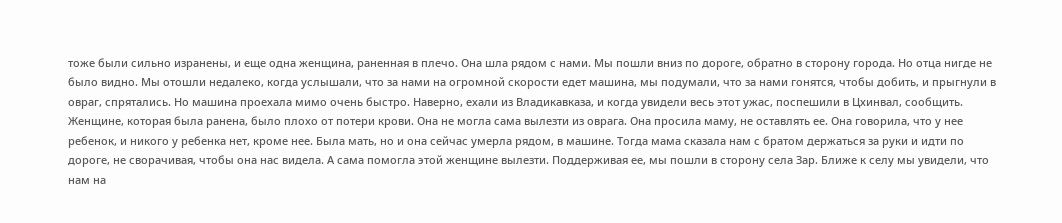тоже были сильно изранены, и еще одна женщина, раненная в плечо. Она шла рядом с нами. Мы пошли вниз по дороге, обратно в сторону города. Но отца нигде не было видно. Мы отошли недалеко, когда услышали, что за нами на огромной скорости едет машина, мы подумали, что за нами гонятся, чтобы добить, и прыгнули в овраг, спрятались. Но машина проехала мимо очень быстро. Наверно, ехали из Владикавказа, и когда увидели весь этот ужас, поспешили в Цхинвал, сообщить. Женщине, которая была ранена, было плохо от потери крови. Она не могла сама вылезти из оврага. Она просила маму, не оставлять ее. Она говорила, что у нее ребенок, и никого у ребенка нет, кроме нее. Была мать, но и она сейчас умерла рядом, в машине. Тогда мама сказала нам с братом держаться за руки и идти по дороге, не сворачивая, чтобы она нас видела. А сама помогла этой женщине вылезти. Поддерживая ее, мы пошли в сторону села Зар. Ближе к селу мы увидели, что нам на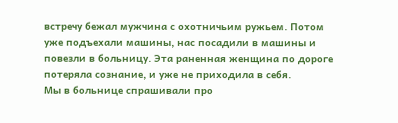встречу бежал мужчина с охотничьим ружьем. Потом уже подъехали машины, нас посадили в машины и повезли в больницу. Эта раненная женщина по дороге потеряла сознание, и уже не приходила в себя.
Мы в больнице спрашивали про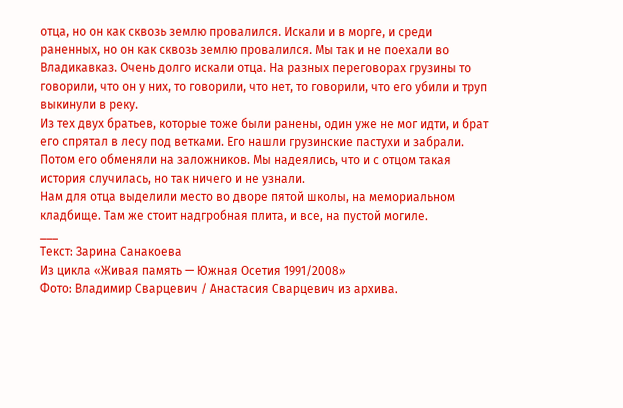отца, но он как сквозь землю провалился. Искали и в морге, и среди раненных, но он как сквозь землю провалился. Мы так и не поехали во Владикавказ. Очень долго искали отца. На разных переговорах грузины то говорили, что он у них, то говорили, что нет, то говорили, что его убили и труп выкинули в реку.
Из тех двух братьев, которые тоже были ранены, один уже не мог идти, и брат его спрятал в лесу под ветками. Его нашли грузинские пастухи и забрали. Потом его обменяли на заложников. Мы надеялись, что и с отцом такая история случилась, но так ничего и не узнали.
Нам для отца выделили место во дворе пятой школы, на мемориальном кладбище. Там же стоит надгробная плита, и все, на пустой могиле.
___
Текст: Зарина Санакоева
Из цикла «Живая память — Южная Осетия 1991/2008»
Фото: Владимир Сварцевич / Анастасия Сварцевич из архива.